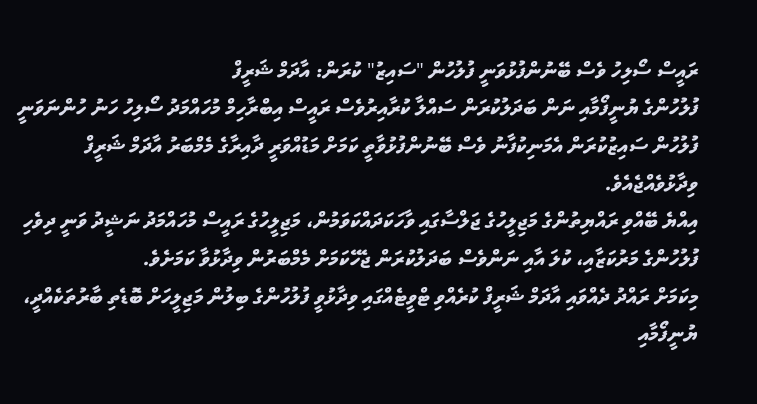ރައީސް ސޯލިހު ވެސް ބޭނުންފުޅުވަނީ ފުލުހުން "ސައިޒު" ކުރަން: އާދަމް ޝަރީފް
ފުލުހުންގެ ޔުނީފޯމާއި ނަން ބަދަލުކުރަން ސައްލާ ކުރާއިރުވެސް ރައީސް އިބްރާހިމް މުހައްމަދު ސޯލިހު ހަނު ހުންނަވަނީ ފުލުހުން ސައިޒުކުރަން އެމަނިކުފާނު ވެސް ބޭނުންފުޅުވާތީ ކަމަށް މަޑުއްވަރީ ދާއިރާގެ މެމްބަރު އާދަމް ޝަރީފް ވިދާޅުވެއްޖެއެވެ.
އިއްޔެ ބޭއްވި ރައްޔިތުންގެ މަޖިލީހުގެ ޖަލްސާގައި ވާހަކަދައްކަވަމުން، މަޖިލީހުގެ ރައީސް މުހައްމަދު ނަޝީދު ވަނީ ދިވެހި ފުލުހުންގެ މަރުކަޒާއި، ކުލަ އާއި ނަންވެސް ބަދަލުކުރަން ޖެހޭކަމަށް މެމްބަރުން ވިދާޅުވާ ކަމަށެވެ.
މިކަމަށް ރައްދު ދެއްވައި އާދަމް ޝަރީފް ކުރެއްވި ޓްވީޓެއްގައި ވިދާޅުވީ ފުލުހުންގެ ބިލުން މަޖިލީހަށް ބޮޑެތި ބާރުތަކެއްދީ، ޔުނީފޯމާއި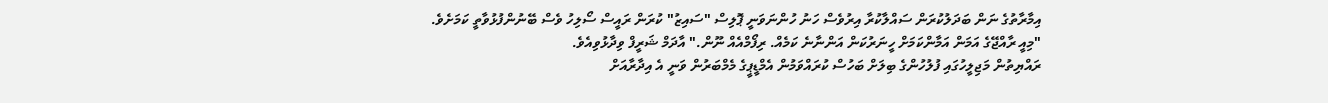އިމާރާތުގެ ނަން ބަދަލުކުރަން ސައްލާކުރާ އިރުވެސް ހަނު ހުންނަވަނީ ޕޮލިސް "ސައިޒު" ކުރަން ރައީސް ސޯލިހު ވެސް ބޭނުންފުޅުވާތީ ކަމަށެވެ.
"މިއީ ރާއްޖޭގެ އަމަން އަމާންކަމަށް ހީނަރުކަން އަންނާނެ ކަމެއް. ރިފޯމްއެއް ނޫން." އާދަމް ޝަރީފް ވިދާޅުވިއެވެ.
ރައްޔިތުން މަޖިލީހުގައި ފުލުހުންގެ ބިލަށް ބަހުސް ކުރައްވަމުން އެމްޑީޕީގެ މެމްބަރުން ވަނީ އެ އިދާރާއަށް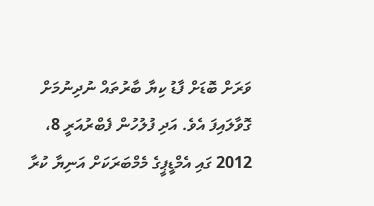ވަރަށް ބޮޑަށް ފާޑު ކިޔާ ބާރުތައް ނުދިނުމަށް ގޮވާލައިފަ އެވެ. އަދި ފުލުހުން ފެބްރުއަރީ 8، 2012 ގައި އެމްޑީޕީގެ މެމްބަރަކަށް އަނިޔާ ކުރާ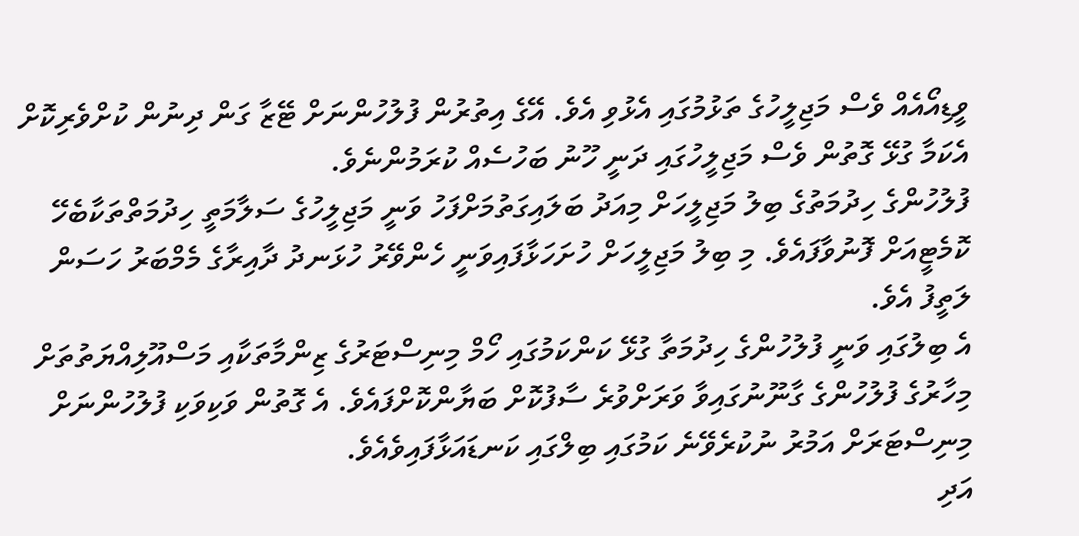ވީޑިއޯއެއް ވެސް މަޖިލީހުގެ ތަޅުމުގައި އެޅުވި އެވެ. އޭގެ އިތުރުން ފުލުހުންނަށް ޓޭޒާ ގަން ދިނުން ކުށްވެރިކޮށް އެކަމާ ގުޅޭ ގޮތުން ވެސް މަޖިލީހުގައި ދަނީ ހޫނު ބަހުސެއް ކުރަމުންނެވެ.
ފުލުހުންގެ ހިދުމަތުގެ ބިލު މަޖިލީހަށް މިއަދު ބަލައިގަތުމަށްފަހު ވަނީ މަޖިލީހުގެ ސަލާމަތީ ހިދުމަތްތަކާބެހޭ ކޮމެޓީއަށް ފޮނުވާފައެވެ. މި ބިލު މަޖިލީހަށް ހުށަހަޅާފައިވަނީ ހެންވޭރު ހުޅަނދު ދާއިރާގެ މެމްބަރު ހަސަން ލަތީފު އެވެ.
އެ ބިލުގައި ވަނީ ފުލުހުންގެ ހިދުމަތާ ގުޅޭ ކަންކަމުގައި ހޯމް މިނިސްޓަރުގެ ޒިންމާތަކާއި މަސްއޫލިއްޔަތުތަށް މިހާރުގެ ފުލުހުންގެ ގާނޫނުގައިވާ ވަރަށްވުރެ ސާފުކޮށް ބަޔާންކޮށްފައެވެ. އެ ގޮތުން ވަކިވަކި ފުލުހުންނަށް މިނިސްޓަރަށް އަމުރު ނުކުރެވޭނެ ކަމުގައި ބިލްގައި ކަނޑައަޅާފައިވެއެވެ.
އަދި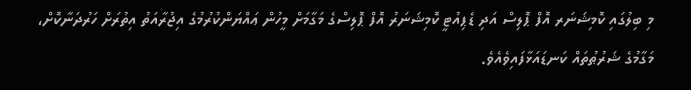މި ބިލުގައި ކޮމިޝަނަރ އޮފް ޕޮލިސް އަދި ޑެޕިއުޓީ ކޮމިޝަނަރު އޮފް ޕޮލިސްގެ މަގާމަށް މީހުން ޢައްޔަންކުރުމުގެ އިޖުރާއަތު އިތުރަށް ހަރުދަނާކޮށް، މަގާމުގެ ޝަރުޠުތައް ކަނޑައަޅާފައިވެއެވެ.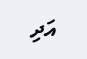އަދި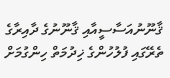ޤާނޫނުއަސާސީއާއި ޤާނޫނުގެ ދާއިރާގެ ތެރޭގައި ފުލުހުންގެ ޚިދުމަތް ހިންގުމަށް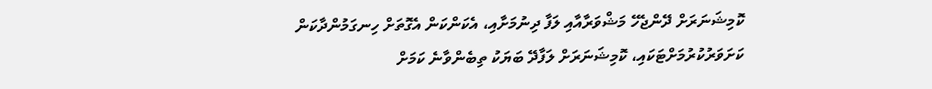ކޮމިޝަނަރަށް ދޭންޖެހޭ މަޝްވަރާއާއި ލަފާ ދިނުމަށާއި، އެކަންކަން އެގޮތަށް ހިނގަމުންދާކަން ކަށަވަރުކުރުމަށްޓަކައި، ކޮމިޝަނަރަށް ލަފާދޭ ބަޔަކު ތިބެންވާނެ ކަމަށް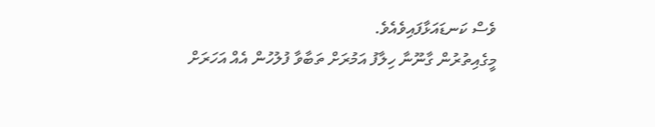ވެސް ކަނޑައަޅާފައިވެއެވެ.
މީގެއިތުރުން ގާނޫނާ ހިލާފު އަމުރަށް ތަބާވާ ފުލުހުން އެއް އަހަރަށް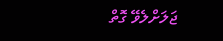ޖަލަށްލެވޭ ގޮތް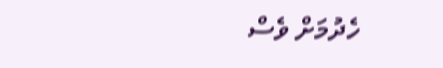ހެދުމަށް ވެސް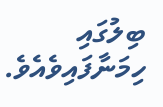ބިލުގައި ހިމަނާފައިވެއެވެ.